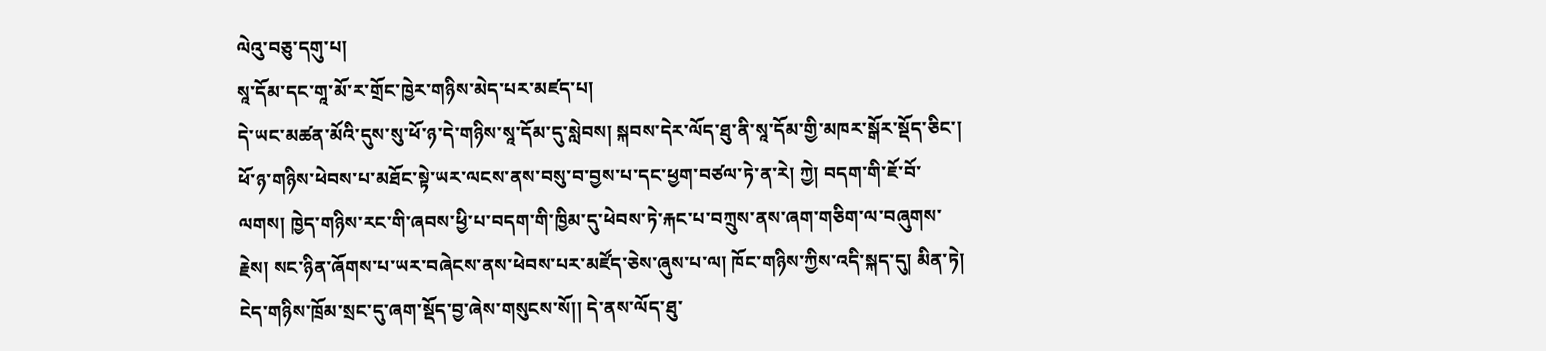ལེའུ་བཅུ་དགུ་པ།
སཱ་དོམ་དང་གཱ་མོ་ར་གྲོང་ཁྱེར་གཉིས་མེད་པར་མཛད་པ།
དེ་ཡང་མཚན་མོའི་དུས་སུ་ཕོ་ཉ་དེ་གཉིས་སཱ་དོམ་དུ་སླེབས། སྐབས་དེར་ལོད་ཐུ་ནི་སཱ་དོམ་གྱི་མཁར་སྒོར་སྡོད་ཅིང་། ཕོ་ཉ་གཉིས་ཕེབས་པ་མཐོང་སྟེ་ཡར་ལངས་ནས་བསུ་བ་བྱས་པ་དང་ཕྱག་བཙལ་ཏེ་ན་རེ། ཀྱེ། བདག་གི་ཇོ་བོ་ལགས། ཁྱེད་གཉིས་རང་གི་ཞབས་ཕྱི་པ་བདག་གི་ཁྱིམ་དུ་ཕེབས་ཏེ་རྐང་པ་བཀྲུས་ནས་ཞག་གཅིག་ལ་བཞུགས་རྗེས། སང་ཉིན་ཞོགས་པ་ཡར་བཞེངས་ནས་ཕེབས་པར་མཛོད་ཅེས་ཞུས་པ་ལ། ཁོང་གཉིས་ཀྱིས་འདི་སྐད་དུ། མིན་ཏེ། ངེད་གཉིས་ཁྲོམ་སྲང་དུ་ཞག་སྡོད་བྱ་ཞེས་གསུངས་སོ།། དེ་ནས་ལོད་ཐུ་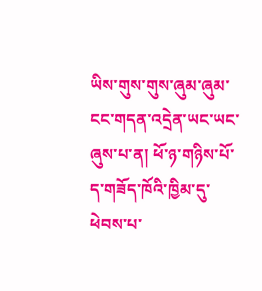ཡིས་གུས་གུས་ཞུམ་ཞུམ་ངང་གདན་འདྲེན་ཡང་ཡང་ཞུས་པ་ན། ཕོ་ཉ་གཉིས་པོ་ད་གཟོད་ཁོའི་ཁྱིམ་དུ་ཕེབས་པ་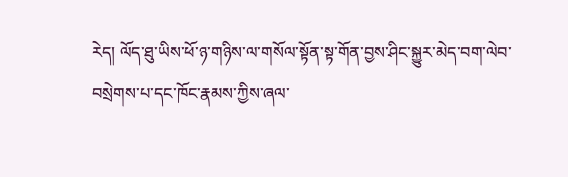རེད། ལོད་ཐུ་ཡིས་ཕོ་ཉ་གཉིས་ལ་གསོལ་སྟོན་སྟ་གོན་བྱས་ཤིང་སྐྱུར་མེད་བག་ལེབ་བསྲེགས་པ་དང་ཁོང་རྣམས་ཀྱིས་ཞལ་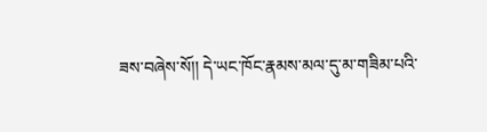ཟས་བཞེས་སོ།། དེ་ཡང་ཁོང་རྣམས་མལ་དུ་མ་གཟིམ་པའི་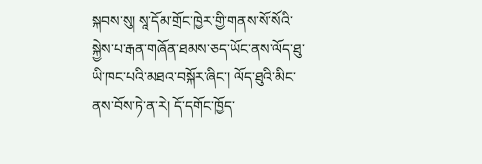སྐབས་སུ། སཱ་དོམ་གྲོང་ཁྱེར་གྱི་གནས་སོ་སོའི་སྐྱེས་པ་རྒན་གཞོན་ཐམས་ཅད་ཡོང་ནས་ལོད་ཐུ་ཡི་ཁང་པའི་མཐའ་བསྐོར་ཞིང་། ལོད་ཐུའི་མིང་ནས་བོས་ཏེ་ན་རེ། དོ་དགོང་ཁྱོད་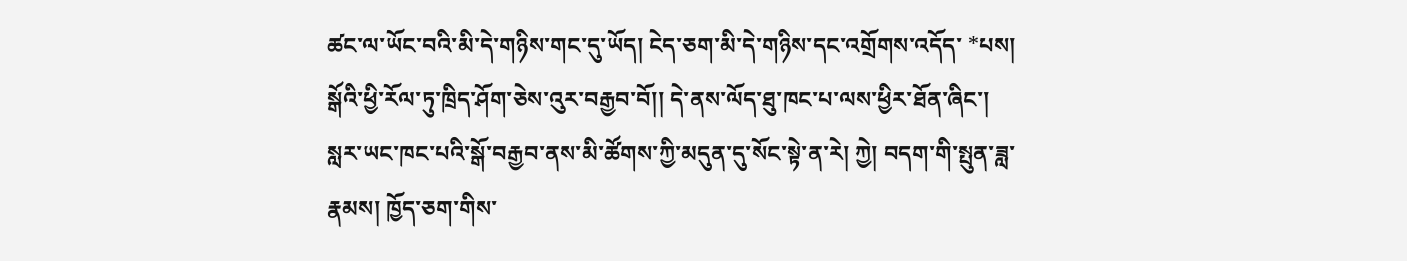ཚང་ལ་ཡོང་བའི་མི་དེ་གཉིས་གང་དུ་ཡོད། ངེད་ཅག་མི་དེ་གཉིས་དང་འགྲོགས་འདོད་ *པས། སྒོའི་ཕྱི་རོལ་ཏུ་ཁྲིད་ཤོག་ཅེས་འུར་བརྒྱབ་བོ།། དེ་ནས་ལོད་ཐུ་ཁང་པ་ལས་ཕྱིར་ཐོན་ཞིང་། སླར་ཡང་ཁང་པའི་སྒོ་བརྒྱབ་ནས་མི་ཚོགས་ཀྱི་མདུན་དུ་སོང་སྟེ་ན་རེ། ཀྱེ། བདག་གི་སྤུན་ཟླ་རྣམས། ཁྱོད་ཅག་གིས་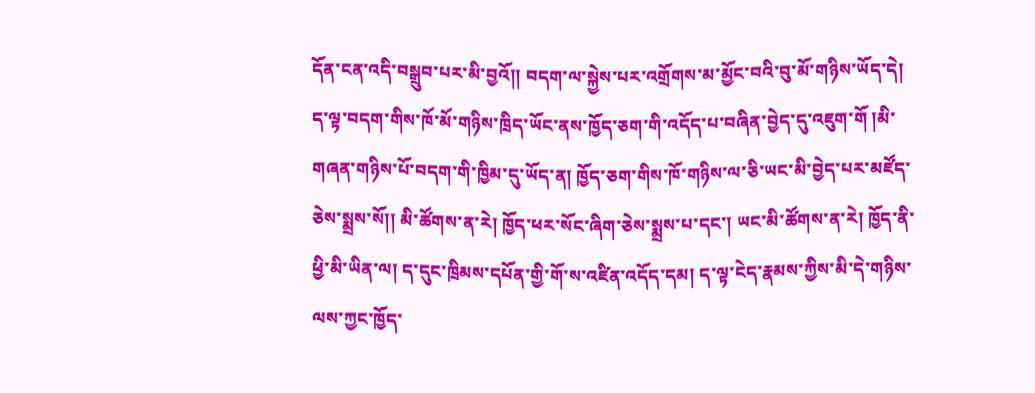དོན་ངན་འདི་བསྒྲུབ་པར་མི་བྱའོ།། བདག་ལ་སྐྱེས་པར་འགྲོགས་མ་མྱོང་བའི་བུ་མོ་གཉིས་ཡོད་དེ། ད་ལྟ་བདག་གིས་ཁོ་མོ་གཉིས་ཁྲིད་ཡོང་ནས་ཁྱོད་ཅག་གི་འདོད་པ་བཞིན་བྱེད་དུ་འཇུག་གོ །མི་གཞན་གཉིས་པོ་བདག་གི་ཁྱིམ་དུ་ཡོད་ན། ཁྱོད་ཅག་གིས་ཁོ་གཉིས་ལ་ཅི་ཡང་མི་བྱེད་པར་མཛོད་ཅེས་སྨྲས་སོ།། མི་ཚོགས་ན་རེ། ཁྱོད་ཕར་སོང་ཞིག་ཅེས་སྨྲས་པ་དང་། ཡང་མི་ཚོགས་ན་རེ། ཁྱོད་ནི་ཕྱི་མི་ཡིན་ལ། ད་དུང་ཁྲིམས་དཔོན་གྱི་གོ་ས་འཛིན་འདོད་དམ། ད་ལྟ་ངེད་རྣམས་ཀྱིས་མི་དེ་གཉིས་ལས་ཀྱང་ཁྱོད་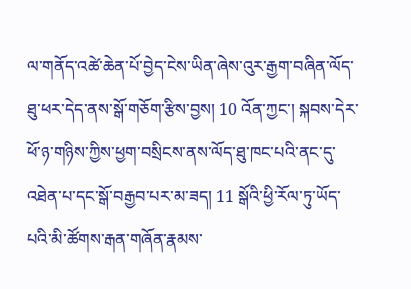ལ་གནོད་འཚེ་ཆེན་པོ་བྱེད་ངེས་ཡིན་ཞེས་འུར་རྒྱག་བཞིན་ལོད་ཐུ་ཕར་དེད་ནས་སྒོ་གཅོག་རྩིས་བྱས། 10 འོན་ཀྱང་། སྐབས་དེར་ཕོ་ཉ་གཉིས་ཀྱིས་ཕྱག་བསྲིངས་ནས་ལོད་ཐུ་ཁང་པའི་ནང་དུ་འཐེན་པ་དང་སྒོ་བརྒྱབ་པར་མ་ཟད། 11 སྒོའི་ཕྱི་རོལ་ཏུ་ཡོད་པའི་མི་ཚོགས་རྒན་གཞོན་རྣམས་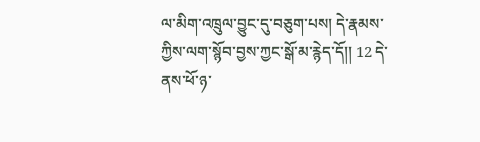ལ་མིག་འཁྲུལ་བྱུང་དུ་བཅུག་པས། དེ་རྣམས་ཀྱིས་ལག་སྙོབ་བྱས་ཀྱང་སྒོ་མ་རྙེད་དོ།། 12 དེ་ནས་ཕོ་ཉ་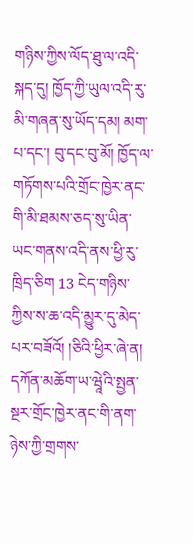གཉིས་ཀྱིས་ལོད་ཐུ་ལ་འདི་སྐད་དུ། ཁྱོད་ཀྱི་ཡུལ་འདི་རུ་མི་གཞན་སུ་ཡོད་དམ། མག་པ་དང་། བུ་དང་བུ་མོ། ཁྱོད་ལ་གཏོགས་པའི་གྲོང་ཁྱེར་ནང་གི་མི་ཐམས་ཅད་སུ་ཡིན་ཡང་གནས་འདི་ནས་ཕྱི་རུ་ཁྲིད་ཅིག 13 ངེད་གཉིས་ཀྱིས་ས་ཆ་འདི་མྱུར་དུ་མེད་པར་བཟོའོ། །ཅིའི་ཕྱིར་ཞེ་ན། དཀོན་མཆོག་ཡ་ཝཱེའི་སྤྱན་སྔར་གྲོང་ཁྱེར་ནང་གི་ནག་ཉེས་ཀྱི་གྲགས་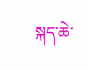སྐད་ཆེ་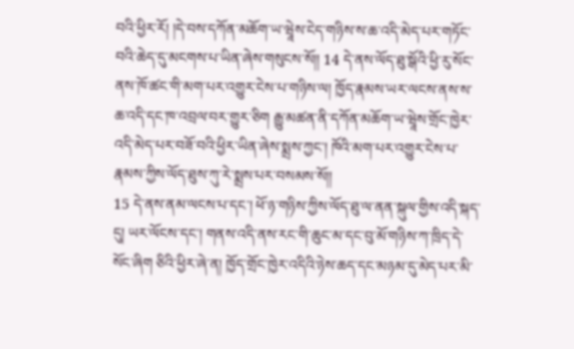བའི་ཕྱིར་རོ། །དེ་བས་དཀོན་མཆོག་ཡ་ཝཱེས་ངེད་གཉིས་ས་ཆ་འདི་མེད་པར་གཏོང་བའི་ཆེད་དུ་མངགས་པ་ཡིན་ཞེས་གསུངས་སོ།། 14 དེ་ནས་ལོད་ཐུ་སྒོའི་ཕྱི་རུ་སོང་ནས་ཁོ་ཚང་གི་མག་པར་འགྱུར་ངེས་པ་གཉིས་ལ། ཁྱོད་རྣམས་ཡར་ལངས་ནས་ས་ཆ་འདི་དང་ཁ་འབྲལ་བར་གྱུར་ཅིག རྒྱུ་མཚན་ནི་དཀོན་མཆོག་ཡ་ཝཱེས་གྲོང་ཁྱེར་འདི་མེད་པར་བཟོ་བའི་ཕྱིར་ཡིན་ཞེས་སྨྲས་ཀྱང་། ཁོའི་མག་པར་འགྱུར་ངེས་པ་རྣམས་ཀྱིས་ལོད་ཐུས་ཀུ་རེ་སྨྲས་པར་བསམས་སོ།།
15 དེ་ནས་ནམ་ལངས་པ་དང་། ཕོ་ཉ་གཉིས་ཀྱིས་ལོད་ཐུ་ལ་ནན་སྐུལ་གྱིས་འདི་སྐད་དུ། ཡར་ལོངས་དང་། གནས་འདི་ནས་རང་གི་ཆུང་མ་དང་བུ་མོ་གཉིས་ཀ་ཁྲིད་དེ་སོང་ཞིག ཅིའི་ཕྱིར་ཞེ་ན། ཁྱོད་གྲོང་ཁྱེར་འདིའི་ཉེས་ཆད་དང་མཉམ་དུ་མེད་པར་མི་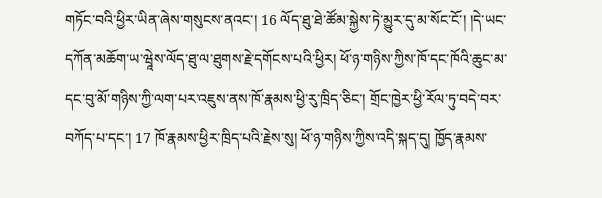གཏོང་བའི་ཕྱིར་ཡིན་ཞེས་གསུངས་ནའང་། 16 ལོད་ཐུ་ཐེ་ཚོམ་སྐྱེས་ཏེ་མྱུར་དུ་མ་སོང་ངོ་། །དེ་ཡང་དཀོན་མཆོག་ཡ་ཝཱེས་ལོད་ཐུ་ལ་ཐུགས་རྗེ་དགོངས་པའི་ཕྱིར། ཕོ་ཉ་གཉིས་ཀྱིས་ཁོ་དང་ཁོའི་ཆུང་མ་དང་བུ་མོ་གཉིས་ཀྱི་ལག་པར་འཇུས་ནས་ཁོ་རྣམས་ཕྱི་རུ་ཁྲིད་ཅིང་། གྲོང་ཁྱེར་ཕྱི་རོལ་ཏུ་བདེ་བར་བཀོད་པ་དང་། 17 ཁོ་རྣམས་ཕྱིར་ཁྲིད་པའི་རྗེས་སུ། ཕོ་ཉ་གཉིས་ཀྱིས་འདི་སྐད་དུ། ཁྱོད་རྣམས་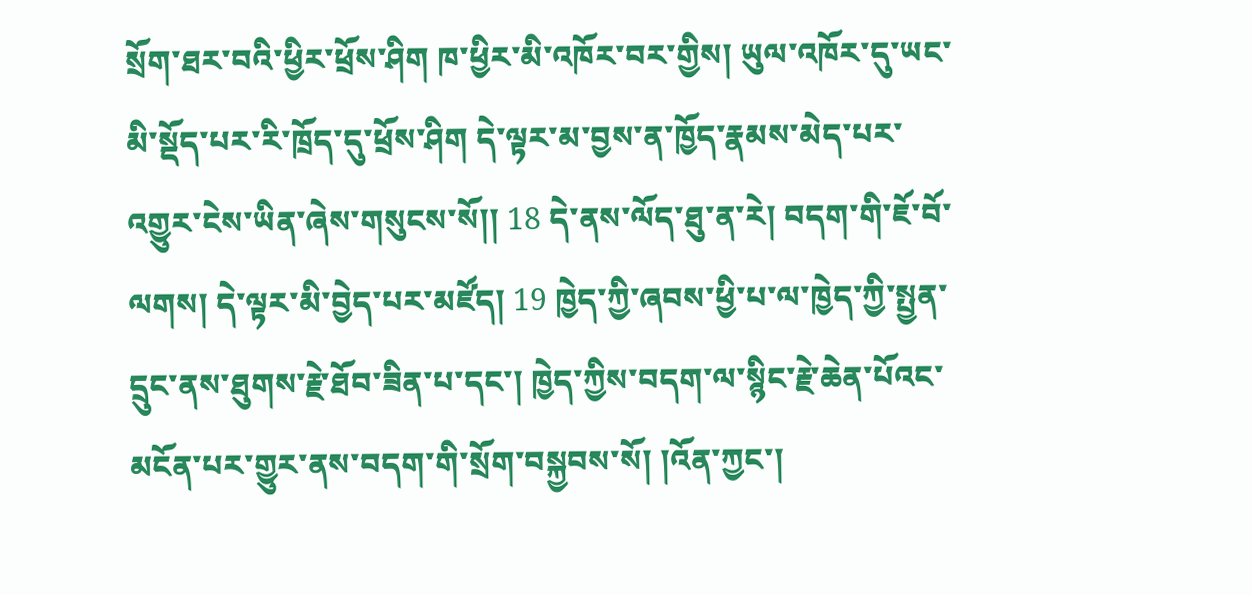སྲོག་ཐར་བའི་ཕྱིར་ཕྲོས་ཤིག ཁ་ཕྱིར་མི་འཁོར་བར་གྱིས། ཡུལ་འཁོར་དུ་ཡང་མི་སྡོད་པར་རི་ཁྲོད་དུ་ཕྲོས་ཤིག དེ་ལྟར་མ་བྱས་ན་ཁྱོད་རྣམས་མེད་པར་འགྱུར་ངེས་ཡིན་ཞེས་གསུངས་སོ།། 18 དེ་ནས་ལོད་ཐུ་ན་རེ། བདག་གི་ཇོ་བོ་ལགས། དེ་ལྟར་མི་བྱེད་པར་མཛོད། 19 ཁྱེད་ཀྱི་ཞབས་ཕྱི་པ་ལ་ཁྱེད་ཀྱི་སྤྱན་དྲུང་ནས་ཐུགས་རྗེ་ཐོབ་ཟིན་པ་དང་། ཁྱེད་ཀྱིས་བདག་ལ་སྙིང་རྗེ་ཆེན་པོའང་མངོན་པར་གྱུར་ནས་བདག་གི་སྲོག་བསྐྱབས་སོ། །འོན་ཀྱང་།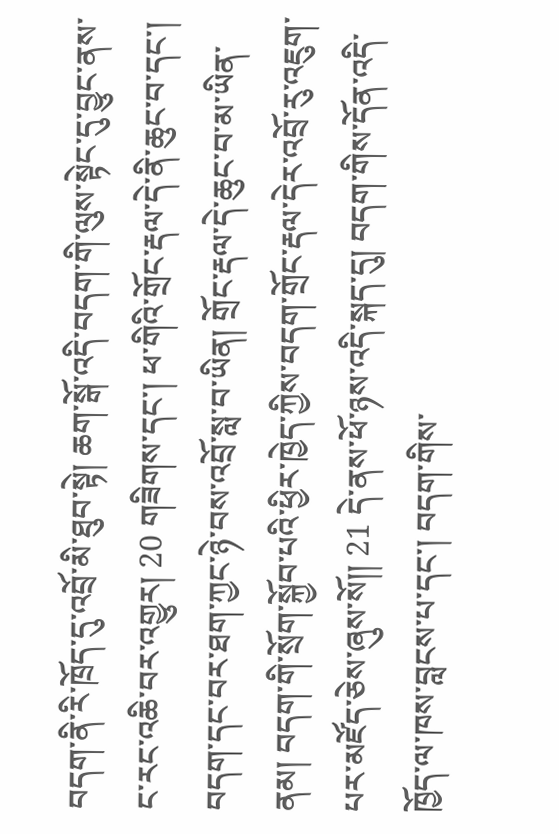བདག་ནི་རི་ཁྲོད་དུ་འབྲོ་མི་ཐུབ་སྟེ། ཆག་སྒོ་འདི་བདག་གི་ལུས་སྟེང་དུ་བྱུང་ནས་ང་རང་འཆི་བར་འགྱུར། 20 གཟིགས་དང་། ཕ་གིའི་གྲོང་རྡལ་དེ་ནི་ཆུང་བ་དང་། བདག་དང་བར་ཐག་ཀྱང་ཉེ་བས་འབྲོ་སླ་བ་ཡིན། གྲོང་རྡལ་དེ་ཆུང་བ་མ་ཡིན་ནམ། བདག་གི་སྲོག་སྐྱོབ་པའི་ཕྱིར་ཁྱེད་ཀྱིས་བདག་གྲོང་རྡལ་དེར་འབྲོ་རུ་འཇུག་པར་མཛོད་ཅེས་ཞུས་སོ།། 21 དེ་ནས་ཕོ་ཉས་འདི་སྐད་དུ། བདག་གིས་དོན་འདི་ཁྱོད་ལ་ཁས་བླངས་པ་དང་། བདག་གིས་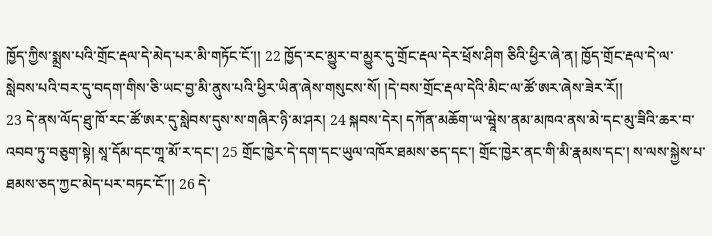ཁྱོད་ཀྱིས་སྨྲས་པའི་གྲོང་རྡལ་དེ་མེད་པར་མི་གཏོང་ངོ་།། 22 ཁྱོད་རང་མྱུར་བ་མྱུར་དུ་གྲོང་རྡལ་དེར་ཕྲོས་ཤིག ཅིའི་ཕྱིར་ཞེ་ན། ཁྱོད་གྲོང་རྡལ་དེ་ལ་སླེབས་པའི་བར་དུ་བདག་གིས་ཅི་ཡང་བྱ་མི་ནུས་པའི་ཕྱིར་ཡིན་ཞེས་གསུངས་སོ། །དེ་བས་གྲོང་རྡལ་དེའི་མིང་ལ་ཚོ་ཨར་ཞེས་ཟེར་རོ།།
23 དེ་ནས་ལོད་ཐུ་ཁོ་རང་ཚོ་ཨར་དུ་སླེབས་དུས་ས་གཞིར་ཉི་མ་ཤར། 24 སྐབས་དེར། དཀོན་མཆོག་ཡ་ཝཱེས་ནམ་མཁའ་ནས་མེ་དང་མུ་ཟིའི་ཆར་བ་འབབ་ཏུ་བཅུག་སྟེ། སཱ་དོམ་དང་གཱ་མོ་ར་དང་། 25 གྲོང་ཁྱེར་དེ་དག་དང་ཡུལ་འཁོར་ཐམས་ཅད་དང་། གྲོང་ཁྱེར་ནང་གི་མི་རྣམས་དང་། ས་ལས་སྐྱེས་པ་ཐམས་ཅད་ཀྱང་མེད་པར་བཏང་ངོ་།། 26 དེ་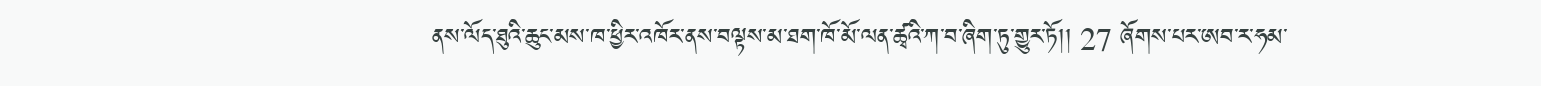ནས་ལོད་ཐུའི་ཆུང་མས་ཁ་ཕྱིར་འཁོར་ནས་བལྟས་མ་ཐག་ཁོ་མོ་ལན་ཚྭའི་ཀ་བ་ཞིག་ཏུ་གྱུར་ཏོ།། 27 ཞོགས་པར་ཨབ་ར་ཧམ་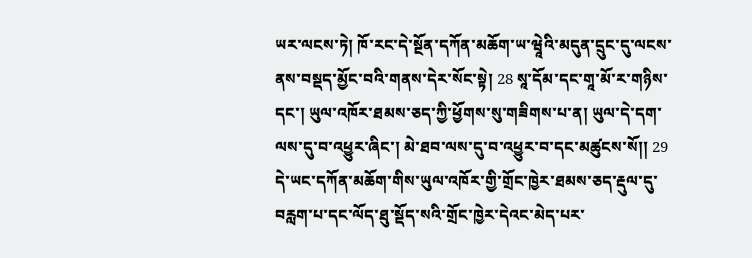ཡར་ལངས་ཏེ། ཁོ་རང་དེ་སྔོན་དཀོན་མཆོག་ཡ་ཝཱེའི་མདུན་དྲུང་དུ་ལངས་ནས་བསྡད་མྱོང་བའི་གནས་དེར་སོང་སྟེ། 28 སཱ་དོམ་དང་གཱ་མོ་ར་གཉིས་དང་། ཡུལ་འཁོར་ཐམས་ཅད་ཀྱི་ཕྱོགས་སུ་གཟིགས་པ་ན། ཡུལ་དེ་དག་ལས་དུ་བ་འཕྱུར་ཞིང་། མེ་ཐབ་ལས་དུ་བ་འཕྱུར་བ་དང་མཚུངས་སོ།། 29 དེ་ཡང་དཀོན་མཆོག་གིས་ཡུལ་འཁོར་གྱི་གྲོང་ཁྱེར་ཐམས་ཅད་རྡུལ་དུ་བརླག་པ་དང་ལོད་ཐུ་སྡོད་སའི་གྲོང་ཁྱེར་དེའང་མེད་པར་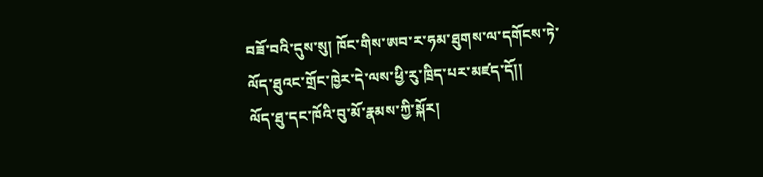བཟོ་བའི་དུས་སུ། ཁོང་གིས་ཨབ་ར་ཧམ་ཐུགས་ལ་དགོངས་ཏེ་ལོད་ཐུའང་གྲོང་ཁྱེར་དེ་ལས་ཕྱི་རུ་ཁྲིད་པར་མཛད་དོ།།
ལོད་ཐུ་དང་ཁོའི་བུ་མོ་རྣམས་ཀྱི་སྐོར།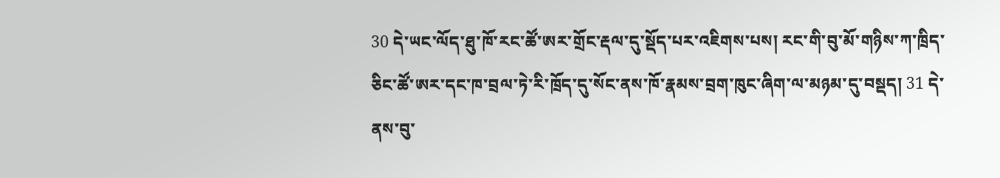30 དེ་ཡང་ལོད་ཐུ་ཁོ་རང་ཚོ་ཨར་གྲོང་རྡལ་དུ་སྡོད་པར་འཇིགས་པས། རང་གི་བུ་མོ་གཉིས་ཀ་ཁྲིད་ཅིང་ཚོ་ཨར་དང་ཁ་བྲལ་ཏེ་རི་ཁྲོད་དུ་སོང་ནས་ཁོ་རྣམས་བྲག་ཁུང་ཞིག་ལ་མཉམ་དུ་བསྡད། 31 དེ་ནས་བུ་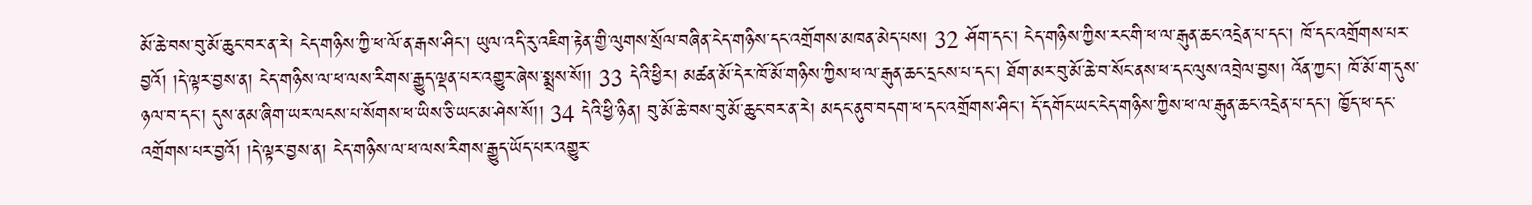མོ་ཆེ་བས་བུ་མོ་ཆུང་བར་ན་རེ། ངེད་གཉིས་ཀྱི་ཕ་ལོ་ན་རྒས་ཤིང་། ཡུལ་འདི་རུ་འཇིག་རྟེན་གྱི་ལུགས་སྲོལ་བཞིན་ངེད་གཉིས་དང་འགྲོགས་མཁན་མེད་པས། 32 ཤོག་དང་། ངེད་གཉིས་ཀྱིས་རང་གི་ཕ་ལ་རྒུན་ཆང་འདྲེན་པ་དང་། ཁོ་དང་འགྲོགས་པར་བྱའོ། །དེ་ལྟར་བྱས་ན། ངེད་གཉིས་ལ་ཕ་ལས་རིགས་རྒྱུད་ལྡན་པར་འགྱུར་ཞེས་སྨྲས་སོ།། 33 དེའི་ཕྱིར། མཚན་མོ་དེར་ཁོ་མོ་གཉིས་ཀྱིས་ཕ་ལ་རྒུན་ཆང་དྲངས་པ་དང་། ཐོག་མར་བུ་མོ་ཆེ་བ་སོང་ནས་ཕ་དང་ལུས་འབྲེལ་བྱས། འོན་ཀྱང་། ཁོ་མོ་ག་དུས་ཉལ་བ་དང་། དུས་ནམ་ཞིག་ཡར་ལངས་པ་སོགས་ཕ་ཡིས་ཅི་ཡང་མ་ཤེས་སོ།། 34 དེའི་ཕྱི་ཉིན། བུ་མོ་ཆེ་བས་བུ་མོ་ཆུང་བར་ན་རེ། མདང་ནུབ་བདག་ཕ་དང་འགྲོགས་ཤིང་། དོ་དགོང་ཡང་ངེད་གཉིས་ཀྱིས་ཕ་ལ་རྒུན་ཆང་འདྲེན་པ་དང་། ཁྱོད་ཕ་དང་འགྲོགས་པར་བྱའོ། །དེ་ལྟར་བྱས་ན། ངེད་གཉིས་ལ་ཕ་ལས་རིགས་རྒྱུད་ཡོད་པར་འགྱུར་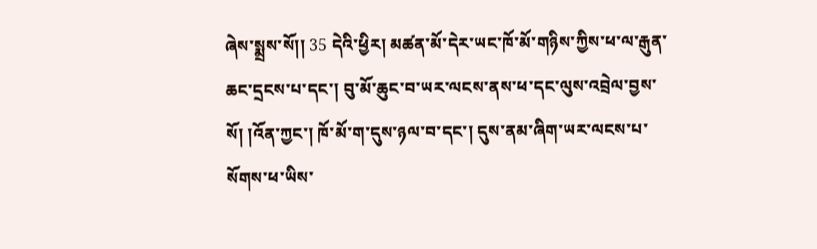ཞེས་སྨྲས་སོ།། 35 དེའི་ཕྱིར། མཚན་མོ་དེར་ཡང་ཁོ་མོ་གཉིས་ཀྱིས་ཕ་ལ་རྒུན་ཆང་དྲངས་པ་དང་། བུ་མོ་ཆུང་བ་ཡར་ལངས་ནས་ཕ་དང་ལུས་འབྲེལ་བྱས་སོ། །འོན་ཀྱང་། ཁོ་མོ་ག་དུས་ཉལ་བ་དང་། དུས་ནམ་ཞིག་ཡར་ལངས་པ་སོགས་ཕ་ཡིས་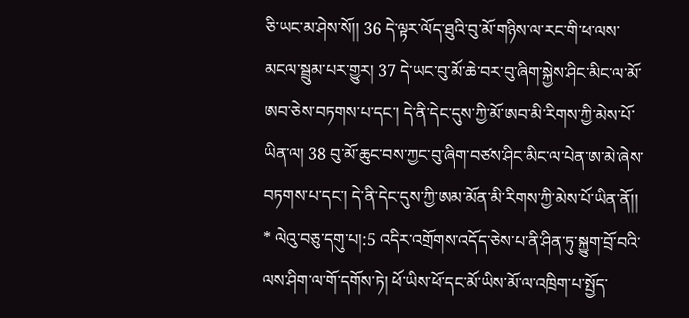ཅི་ཡང་མ་ཤེས་སོ།། 36 དེ་ལྟར་ལོད་ཐུའི་བུ་མོ་གཉིས་ལ་རང་གི་ཕ་ལས་མངལ་སྦྲུམ་པར་གྱུར། 37 དེ་ཡང་བུ་མོ་ཆེ་བར་བུ་ཞིག་སྐྱེས་ཤིང་མིང་ལ་མོ་ཨབ་ཅེས་བཏགས་པ་དང་། དེ་ནི་དེང་དུས་ཀྱི་མོ་ཨབ་མི་རིགས་ཀྱི་མེས་པོ་ཡིན་ལ། 38 བུ་མོ་ཆུང་བས་ཀྱང་བུ་ཞིག་བཙས་ཤིང་མིང་ལ་པེན་ཨ་མེ་ཞེས་བཏགས་པ་དང་། དེ་ནི་དེང་དུས་ཀྱི་ཨམ་མོན་མི་རིགས་ཀྱི་མེས་པོ་ཡིན་ནོ།།
* ལེའུ་བཅུ་དགུ་པ།:5 འདིར་འགྲོགས་འདོད་ཅེས་པ་ནི་ཤིན་ཏུ་སྐྱུག་བྲོ་བའི་ལས་ཤིག་ལ་གོ་དགོས་ཏེ། ཕོ་ཡིས་ཕོ་དང་མོ་ཡིས་མོ་ལ་འཁྲིག་པ་སྤྱོད་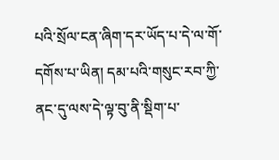པའི་སྲོལ་ངན་ཞིག་དར་ཡོད་པ་དེ་ལ་གོ་དགོས་པ་ཡིན། དམ་པའི་གསུང་རབ་ཀྱི་ནང་དུ་ལས་དེ་ལྟ་བུ་ནི་སྡིག་པ་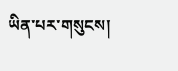ཡིན་པར་གསུངས།